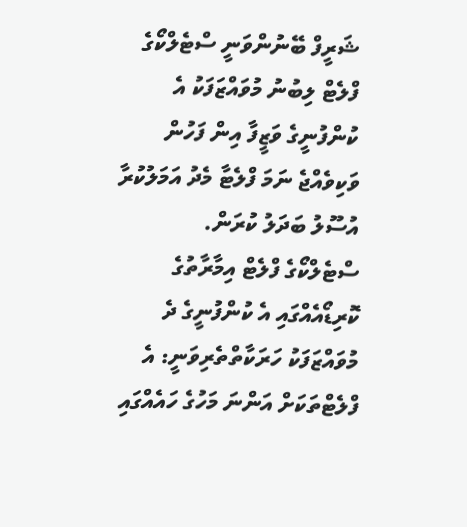ޝަރީފް ބޭނުންވަނީ ސްޓެލްކޯގެ ފްލެޓް ލިބުނު މުވައްޒަފަކު އެ ކުންފުނީގެ ވަޒީފާ އިން ފަހުން ވަކިވެއްޖެ ނަމަ ފްލެޓާ މެދު އަމަލުކުރާ އުސޫލު ބަދަލު ކުރަން.
ސްޓެލްކޯގެ ފްލެޓް އިމާރާތުގެ ކޮރިޑޯއެއްގައި އެ ކުންފުނީގެ ދެ މުވައްޒަފަކު ހަރަކާތްތެރިވަނީ: އެ ފްލެޓްތަކަށް އަންނަ މަހުގެ ހައެއްގައި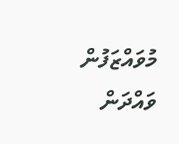މުވައްޒަފުން ވައްދަން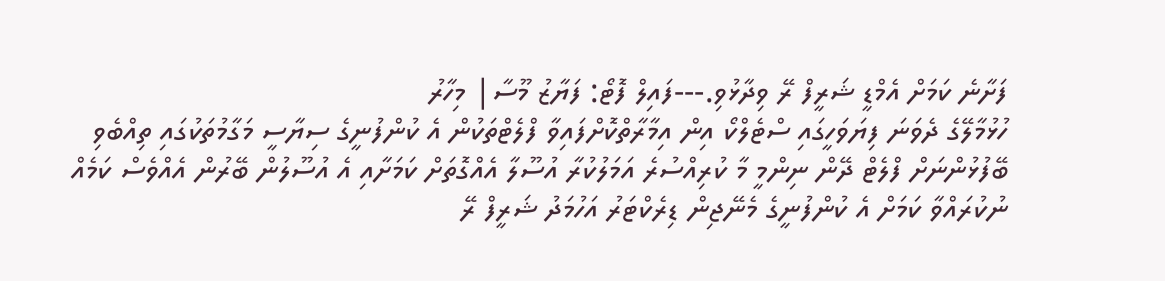ފަށާނެ ކަމަށް އެމްޑީ ޝަރީފް ރޭ ވިދާޅުވި.---ފައިލް ފޮޓޯ: ފަޔާޒު މޫސާ| މިހާރު
ހުޅުމާލޭގެ ދެވަނަ ފިޔަވަހީގައި ސްޓެލްކޯ އިން އިމާރާތްކޮށްފައިވާ ފްލެޓްތަކުން އެ ކުންފުނީގެ ސިޔާސީ މަގާމުތަކުގައި ތިއްބެވި ބޭފުޅުންނަށް ފްލެޓް ދޭން ނިންމީ މާ ކުރިއްސުރެ އަމަލުކުރާ އުސޫލާ އެއްގޮތަށް ކަމަށާއި އެ އުސޫލުން ބޭރުން އެއްވެސް ކަމެއް ނުކުރައްވާ ކަމަށް އެ ކުންފުނީގެ މެނޭޖިން ޑިރެކްޓަރު އަހުމަދު ޝަރީފް ރޭ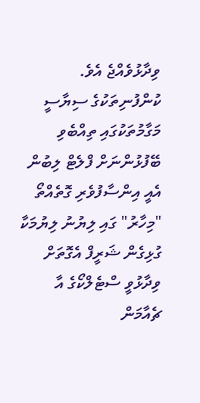ވިދާޅުވެއްޖެ އެވެ.
ކުންފުނިތަކުގެ ސިޔާސީ މަގާމުތަކުގައި ތިއްބެވި ބޭފުޅުންނަށް ފްލެޓް ލިބުން އެއީ އިންސާފުވެރި ގޮތެއްތޯ "މިހާރު" ގައި ލިޔުނު ލިޔުމަކާ ގުޅިގެން ޝަރީފް އެގޮތަށް ވިދާޅުވީ ސްޓެލްކޯގެ އާ ޗެއާމަން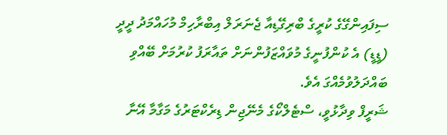ސިފައިންގޭގެ ކުރީގެ ބްރިގޭޑިއާ ޖެނަރަލް އިބްރާހިމް މުހައްމަދު ދީދީ (ޑީޑީ) އެ ކުންފުނީގެ މުވައްޒަފުންނަށް ތައާރަފު ކުރުމަށް ބޭއްވި ބައްދަލުވުމެއްގަ އެވެ.
ޝަރީފް ވިދާޅުވީ، ސްޓެލްކޯގެ މެނޭޖިން ޑިރެކްޓަރުގެ މަގާމާ އޭނާ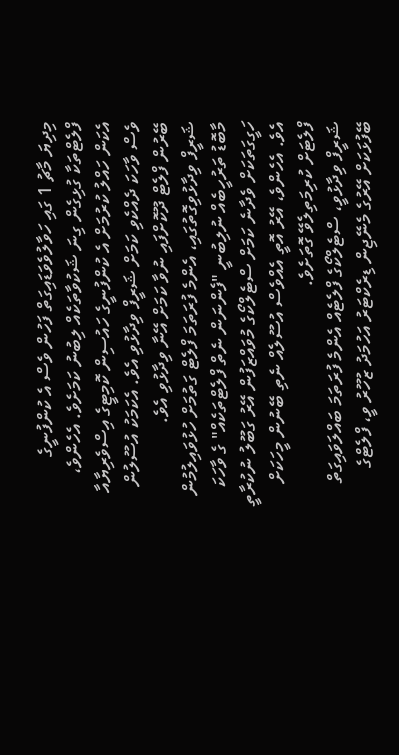މިދިޔަ މާޗު 1 ގައި ހަވާލުވެވަޑައިގަތް ފަހުން ވެސް އެ ކުންފުނީގެ ފްލެޓްތަކާ ގުޅިގެން ގިނަ ޝަކުވާތަކެއް ލިބުނު ކަމަށެވެ. އެހެންވެ، އެކަން ހައްލު ކުރުމަށް އެ ކުންފުނީގެ ހައުސިން ކޮމިޓީގެ އިސްވެރިޔާއާ ވެސް ވާހަކަ ދެއްކެވި ކަމަށް ޝަރީފް ވިދާޅުވި އެވެ. އެކަމަކު އުސޫލުން ބޭރުން ފްލެޓް ދޫކޮށްފައި ނުވާ ކަމަށް އޭނާ ވިދާޅުވި އެވެ.
ޝަރީފް ވިދާޅުވިގޮތުގައި، އެންމެ ފުރަތަމަ ފްލެޓް ގަތުމަށް ހުޅުވައިލުމުން މާބޮޑު ތަރުހީބެއް ނުލިބުނީ "ފެންނަން ނެތް ފްލެޓްތަކެއް" ގެ ވާހަކަ ހަގީގަތަކަށް ވެދާނެ ކަމަށް ސްޓެލްކޯގެ މުވައްޒަފުން އޭރު ގަބޫލު ނުކުރާތީ އެވެ. އެހެންވެ، އޭރު އޮތީ އެއްވެސް އުސޫލެއް ނެތި ބޭނުން މީހަކަށް ފްލެޓަށް ކުރިމަތިލެވޭ ގޮތަށެވެ.
ޝަރީފް ވިދާޅުވީ، ސްޓެލްކޯގެ ފްލެޓެއް އެންމެ ފުރަތަމަ ބައްލަވައިގަތް ބޭފުޅަކަށް އޭރުގެ މެނޭޖިން ޑިރެކްޓަރު އަހުމަދު ޒުހޫރު ވީ، ފްލެޓްގެ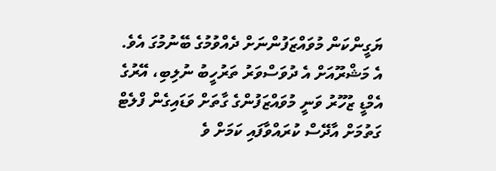ޔަގީންކަން މުވައްޒަފުންނަށް ދެއްވުމުގެ ބޭނުމުގަ އެވެ. އެ މަޝްރޫއަށް އެ ދުވަސްވަރު ތަރުހީބު ނުލިބި، އޭރުގެ އެމްޑީ ޒުހޫރު ވަނީ މުވައްޒަފުންގެ ގާތަށް ވަޑައިގެން ފްލެޓް ގަތުމަށް އާދޭސް ކުރައްވާފައި ކަމަށް ވެ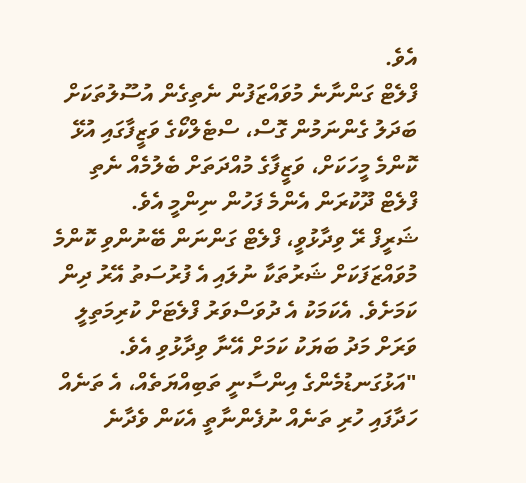އެވެ.
ފްލެޓް ގަންނާނެ މުވައްޒަފުން ނެތިގެން އުސޫލުތަކަށް ބަދަލު ގެންނަމުން ގޮސް، ސްޓެލްކޯގެ ވަޒީފާގައި އުޅޭ ކޮންމެ މީހަކަށް، ވަޒީފާގެ މުއްދަތަށް ބެލުމެއް ނެތި ފްލެޓް ދޫކުރަން އެންމެ ފަހުން ނިންމީ އެވެ.
ޝަރީފް ރޭ ވިދާޅުވީ، ފްލެޓް ގަންނަން ބޭނުންވި ކޮންމެ މުވައްޒަފަކަށް ޝަރުތަކާ ނުލައި އެ ފުރުސަތު އޭރު ދިން ކަމަށެވެ. އެކަމަކު އެ ދުވަސްވަރު ފްލެޓަށް ކުރިމަތިލީ ވަރަށް މަދު ބަޔަކު ކަމަށް އޭނާ ވިދާޅުވި އެވެ.
"އަޅުގަނޑުމެންގެ އިންސާނީ ތަބިއްޔަތެއް، އެ ތަނެއް ހަދާފައި ހުރި ތަނެއް ނުފެންނާތީ އެކަން ވެދާނެ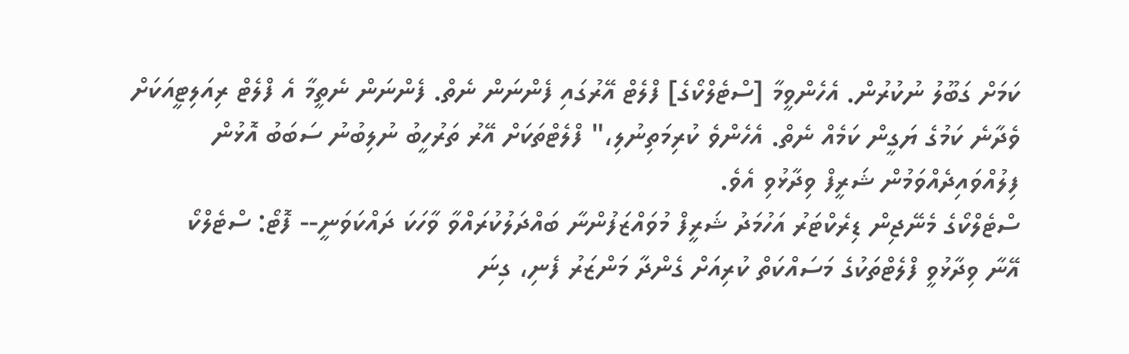ކަމަށް ގަބޫލު ނުކުރުން. އެހެންވީމާ [ސްޓެލްކޯގެ] ފްލެޓް އޭރުގައި ފެންނަން ނެތް. ފެންނަން ނެތީމާ އެ ފްލެޓް ރިއަލިޓީއަކަށް ވެދާނެ ކަމުގެ ޔަގީން ކަމެއް ނެތް. އެހެންވެ ކުރިމަތިނުލި،" ފްލެޓްތަކަށް އޭރު ތަރުހީބު ނުލިބުނު ސަބަބު އޮޅުން ފިލުއްވައިދެއްވަމުން ޝަރީފް ވިދާޅުވި އެވެ.
ސްޓެލްކޯގެ މެނޭޖިން ޑިރެކްޓަރު އަހުމަދު ޝަރީފް މުވައްޒަފުންނާ ބައްދަލުކުރައްވާ ވާހަކަ ދައްކަވަނީ-- ފޮޓޯ: ސްޓެލްކޯ
އޭނާ ވިދާޅުވީ ފްލެޓްތަކުގެ މަސައްކަތް ކުރިއަށް ގެންދާ މަންޒަރު ފެނި، ގިނަ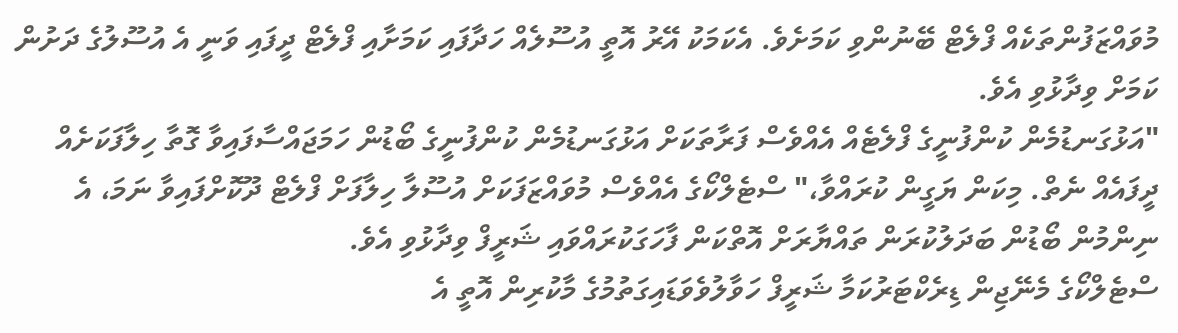މުވައްޒަފުންތަކެއް ފްލެޓް ބޭނުންވި ކަމަށެވެ. އެކަމަކު އޭރު އޮތީ އުސޫލެއް ހަދާފައި ކަމަށާއި ފްލެޓް ދީފައި ވަނީ އެ އުސޫލުގެ ދަށުން ކަމަށް ވިދާޅުވި އެވެ.
"އަޅުގަނޑުމެން ކުންފުނީގެ ފްލެޓެއް އެއްވެސް ފަރާތަކަށް އަޅުގަނޑުމެން ކުންފުނީގެ ބޯޑުން ހަމަޖައްސާފައިވާ ގޮތާ ހިލާފަކަށެއް ދީފައެއް ނެތް. މިކަން ޔަގީން ކުރައްވާ،" ސްޓެލްކޯގެ އެއްވެސް މުވައްޒަފަކަށް އުސޫލާ ހިލާފަށް ފްލެޓް ދޫކޮށްފައިވާ ނަމަ، އެ ނިންމުން ބޯޑުން ބަދަލުކުރަން ތައްޔާރަށް އޮތްކަން ފާހަގަކުރައްވައި ޝަރީފް ވިދާޅުވި އެވެ.
ސްޓެލްކޯގެ މެނޭޖިން ޑިރެކްޓަރުކަމާ ޝަރީފް ހަވާލުވެވަޑައިގަތުމުގެ މާކުރިން އޮތީ އެ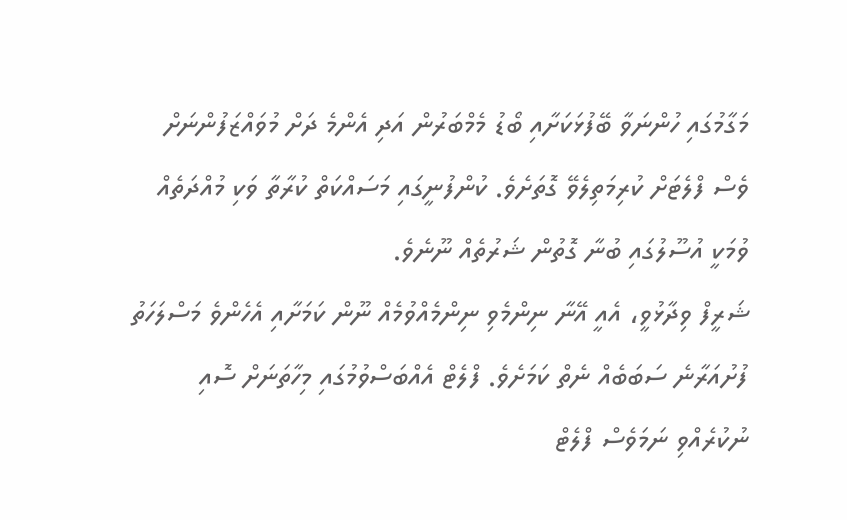މަގާމުގައި ހުންނަވާ ބޭފުޅަކަށާއި ބޯޑު މެމްބަރުން އަދި އެންމެ ދަށް މުވައްޒަފުންނަށް ވެސް ފްލެޓަށް ކުރިމަތިލެވޭ ގޮތަށެވެ. ކުންފުނީގައި މަސައްކަތް ކުރާތާ ވަކި މުއްދަތެއް ވުމަކީ އުސޫލުގައި ބުނާ ގޮތުން ޝަރުތެއް ނޫނެވެ.
ޝަރީފް ވިދާޅުވީ، އެއީ އޭނާ ނިންމެވި ނިންމެއްވުމެއް ނޫން ކަމަށާއި އެހެންވެ މަސްލަހަތު ފުށުއަރާނެ ސަބަބެއް ނެތް ކަމަށެވެ. ފްލެޓް އެއްބަސްވުމުގައި މިހާތަނަށް ސޮއި ނުކުރެއްވި ނަމަވެސް ފްލެޓް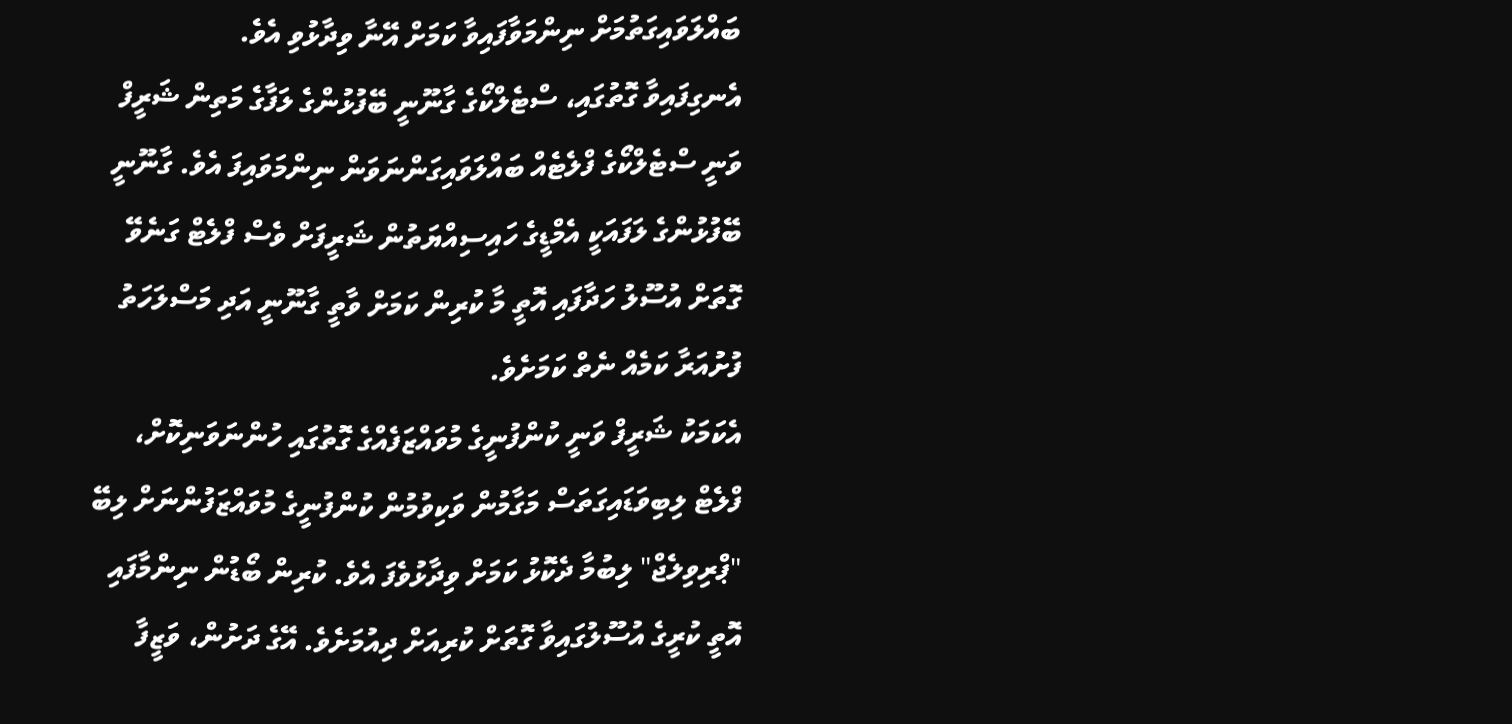ބައްލަވައިގަތުމަށް ނިންމަވާފައިވާ ކަމަށް އޭނާ ވިދާޅުވި އެވެ.
އެނގިފައިވާ ގޮތުގައި، ސްޓެލްކޯގެ ގާނޫނީ ބޭފުޅުންގެ ލަފާގެ މަތިން ޝަރީފް ވަނީ ސްޓެލްކޯގެ ފްލެޓެއް ބައްލަވައިގަންނަވަން ނިންމަވައިފަ އެވެ. ގާނޫނީ ބޭފުޅުންގެ ލަފައަކީ އެމްޑީގެ ހައިސިއްޔަތުން ޝަރީފަށް ވެސް ފްލެޓް ގަނެވޭ ގޮތަށް އުސޫލު ހަދާފައި އޮތީ މާ ކުރިން ކަމަށް ވާތީ ގާނޫނީ އަދި މަސްލަހަތު ފުށުއަރާ ކަމެއް ނެތް ކަމަށެވެ.
އެކަމަކު ޝަރީފް ވަނީ ކުންފުނީގެ މުވައްޒަފެއްގެ ގޮތުގައި ހުންނަވަނިކޮށް، ފްލެޓް ލިބިވަޑައިގަތަސް މަގާމުން ވަކިވުމުން ކުންފުނީގެ މުވައްޒަފުންނަށް ލިބޭ "ޕްރިވިލެޖް" ލިބުމާ ދެކޮޅު ކަމަށް ވިދާޅުވެފަ އެވެ. ކުރިން ބޯޑުން ނިންމާފައި އޮތީ ކުރީގެ އުސޫލުގައިވާ ގޮތަށް ކުރިއަށް ދިއުމަށެވެ. އޭގެ ދަށުން، ވަޒީފާ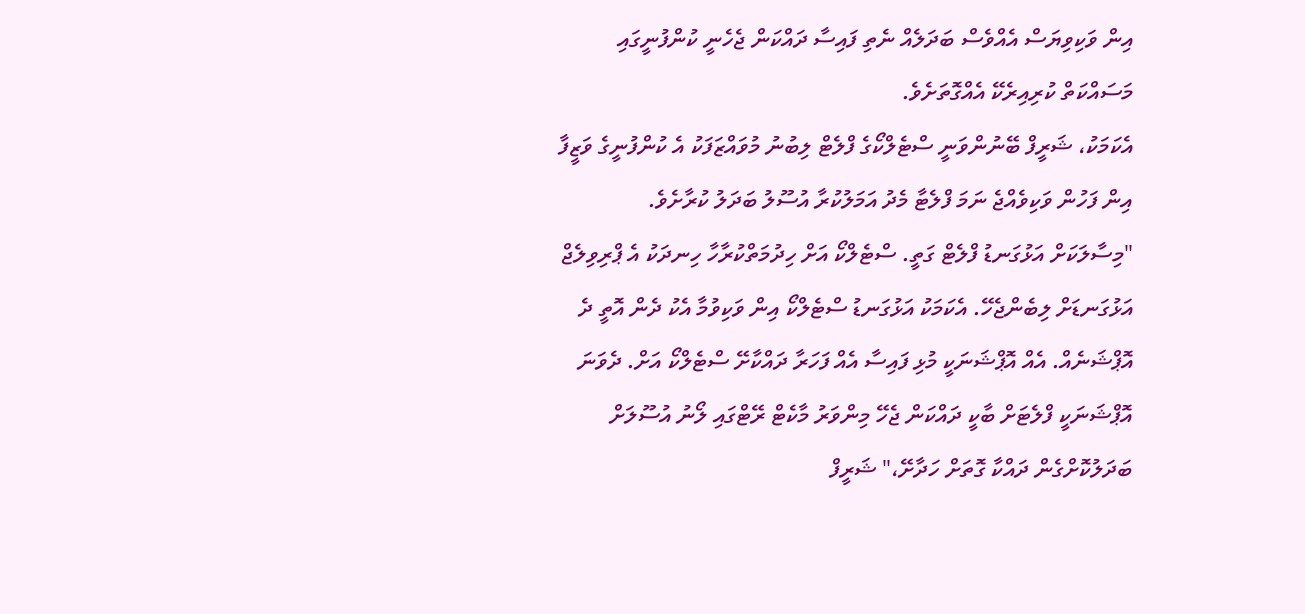އިން ވަކިވިޔަސް އެއްވެސް ބަދަލެއް ނެތި ފައިސާ ދައްކަން ޖެހެނީ ކުންފުނީގައި މަސައްކަތް ކުރިއިރެކޭ އެއްގޮތަށެވެ.
އެކަމަކު، ޝަރީފް ބޭނުންވަނީ ސްޓެލްކޯގެ ފްލެޓް ލިބުނު މުވައްޒަފަކު އެ ކުންފުނީގެ ވަޒީފާ އިން ފަހުން ވަކިވެއްޖެ ނަމަ ފްލެޓާ މެދު އަމަލުކުރާ އުސޫލު ބަދަލު ކުރާށެވެ.
"މިސާލަކަށް އަޅުގަނޑު ފްލެޓް ގަތީ. ސްޓެލްކޯ އަށް ހިދުމަތްކުރާހާ ހިނދަކު އެ ޕްރިވިލެޖް އަޅުގަނޑަށް ލިބެންޖެހޭ. އެކަމަކު އަޅުގަނޑު ސްޓެލްކޯ އިން ވަކިވުމާ އެކު ދެން އޮތީ ދެ އޮޕްޝަނެއް. އެއް އޮޕްޝަނަކީ މުޅި ފައިސާ އެއް ފަހަރާ ދައްކާށޭ ސްޓެލްކޯ އަށް. ދެވަނަ އޮޕްޝަނަކީ ފްލެޓަށް ބާކީ ދައްކަން ޖެހޭ މިންވަރު މާކެޓް ރޭޓްގައި ލޯނު އުސޫލަށް ބަދަލުކޮށްގެން ދައްކާ ގޮތަށް ހަދާށޭ،" ޝަރީފް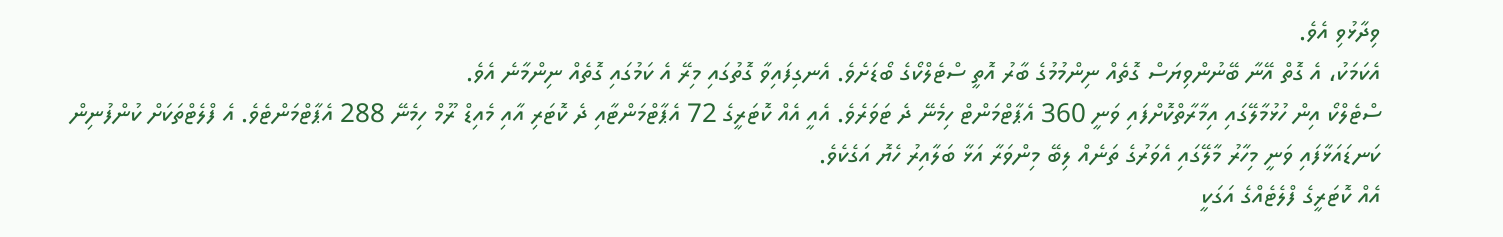ވިދާޅުވި އެވެ.
އެކަމަކު، އެ ގޮތް އޭނާ ބޭނުންވިޔަސް ގޮތެއް ނިންމުމުގެ ބާރު އޮތީ ސްޓެލްކޯގެ ބޯޑަށެވެ. އެނގިފައިވާ ގޮތުގައި މިރޭ އެ ކަމުގައި ގޮތެއް ނިންމާނެ އެވެ.
ސްޓެލްކޯ އިން ހުޅުމާލޭގައި އިމާރާތްކޮށްފައި ވަނީ 360 އެޕާޓްމަންޓް ހިމެނޭ ދެ ޓަވަރެވެ. އެއީ އެއް ކޮޓަރީގެ 72 އެޕާޓްމަންޓާއި ދެ ކޮޓަރި އާއި މެއިޑް ރޫމް ހިމެނޭ 288 އެޕާޓްމަންޓެވެ. އެ ފްލެޓްތަކަށް ކުންފުނިން ކަނޑައަޅާފައި ވަނީ މިހާރު މާލޭގައި އެވަރުގެ ތަނެއް ލިބޭ މިންވަރާ އަޅާ ބަލާއިރު ހެޔޮ އަގެކެވެ.
އެއް ކޮޓަރީގެ ފްލެޓެއްގެ އަގަކީ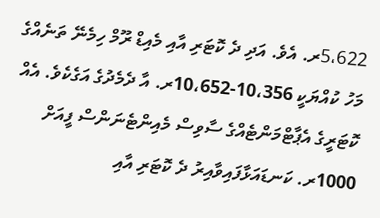5،622ރ. އެވެ. އަދި ދެ ކޮޓަރި އާއި މެއިޑް ރޫމް ހިމެނޭ ތަނެއްގެ މަހު ކުއްޔަކީ 10،356-10،652ރ. އާ ދެމެދުގެ އަގެކެވެ. އެއް ކޮޓަރީގެ އެޕާޓްމަންޓެއްގެ ސާވިސް މެއިންޓެނަންސް ފީއަށް 1000ރ. ކަނޑައަޅާފައިވާއިރު ދެ ކޮޓަރި އާއި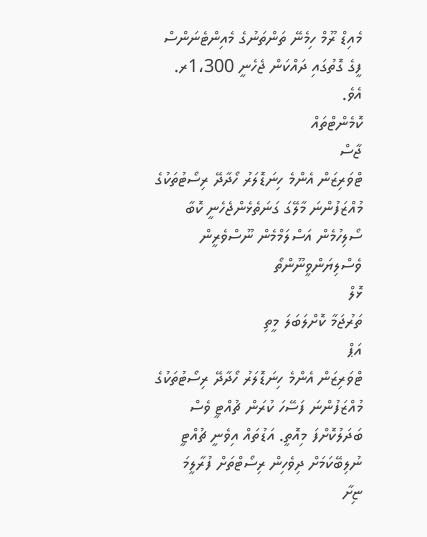މެއިޑް ރޫމް ހިމެނޭ ތަންތަނުގެ މެއިންޓެނަންސް ފީގެ ގޮތުގައި ދައްކަން ޖެހެނީ 1،300ރ. އެވެ.
ކޮމެންޓްތައް
ޖާސް
ޓްވަރިޒަން އެންމެ ހިނަޑޮލަރު ހޯދާދޭ ރިސޯޓުތަކުގެ މުއްޒަފުންނަ މާލޭގަ ގަނަތެޅެންޖެހެނީ ކޮބާ ސޯލިހުމެން އަސްލަމްމެން ނޫސްވެރީން ވެސްލިޔަންވީނޫންތޯ
ޅޮލް
ތަރުޖަމާ ކޮށްލަބަލަ މީތި
އަޕް
ޓްވަރިޒަން އެންމެ ހިނަޑޮލަރު ހޯދާދޭ ރިސޯޓުތަކުގެ މުއްޒަފުންނަ ފަސޭހަ ކުރަން ޗުއްޓީ ވެސް ބަދަލުކޮށްފަ މިއޮތީ. އަޑުތައް އިވެނީ ޗުއްޓީ ނުލިބޭކަމަށް ދިވެހިން ރިސޯޓްތަށް ފުރާލީމަ
ޏިށާ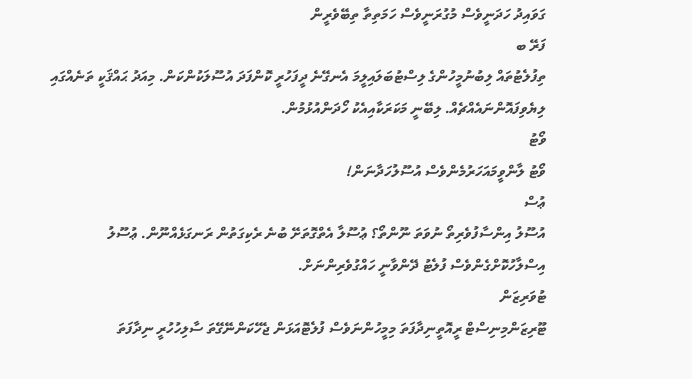ގަވައިދު ހަދަނީވެސް މުގުރަނީވެސް ހަމަތިތާ ތިބޭވެރީން
ފަރޭ ބ
ތިފުލެޓުތައް ލިބުނުމީހުންގެ ލިސްޓުބަލައިލީމަ އެނގޭނެ ދީފަހުރީ ކޮންފަދަ އުސޫލަކުންކަން. މިއަދު ޙައްޤަކީ ތަނެއްގައި ލިޔެވިފައޮންނައެއްޗެއް. ލިބޭނީ މަކަރަކާއިއެކު ހޯދަންއުޅުމުން.
ވޯޓު
ވޯޓު ލާންވީމައަހަރުމެންވެސް އުސޫލުހަދާނަން!
ޢުސް
އުސޫލު އިންސާފުވެރިތޯ ނުވަތަ ނޫންތޯ؟ ޢުސޫލާ އެތްގޮތަށޭ ބުނެ ރެކިގަތުން ރަނގަޅެއްނޫން. ޢުސޫލު އިސްލާހުކޮށްގެންވެސް ފުލެޓު ދޭންވާނީ ހައްގުވެރިންނަށް.
ޓުވަރިޒަން
ޓޫރިޒަންމިނިސްޓް ރީއޮތީނިދާފަތަ މިމީހުންނަވެސް ފުލެޓޮއަޅަން ޖެހޭކަންނޭގޭތަ ސާލިހުހުރީ ނިދާފަތަ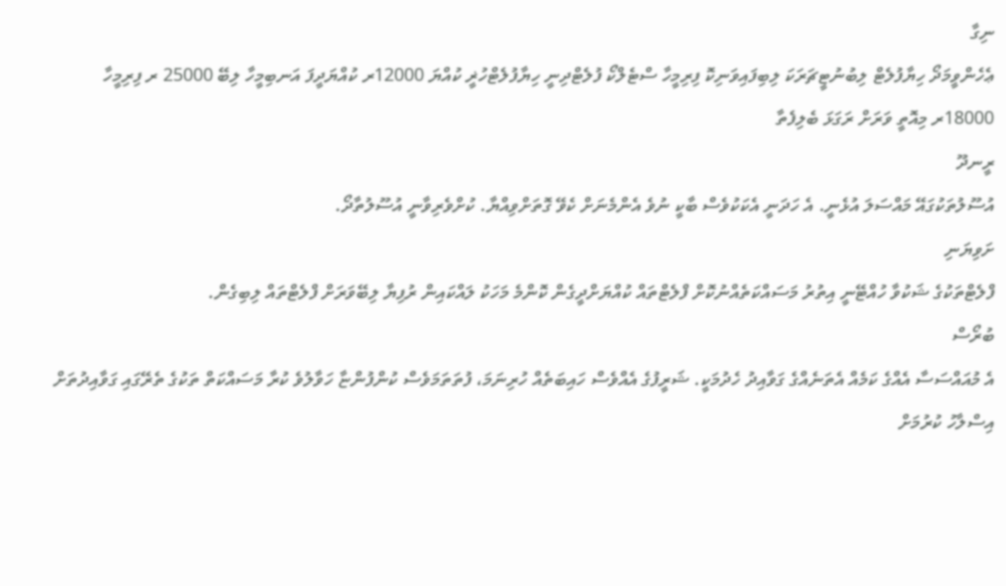ނިގާ
ޢެހެންވީމަދޯ ހިޔާފުލެޓް ލިބުނުޓީޗަރަކަ ލިބިފައިވަނިކޮ ފިރިމީހާ ސްޓެލްކޯ ފުލެޓްދިނީ ހިޔާފުލެޓްހުޜީ ކުއްޔަ 12000ރ ކުއްޔަދީފަ އަނބިމީހާ ލިބޭ 25000 ރ ފިރިމީހާ 18000ރ މިއޮތީ ވަރަށް ރަގަޅަ ބެލިފެތާ
ރީނދޫ
އުސޫލުތަކުގައޭ މައްސަލަ އުޅެނީ. އެ ހަދަނީ އެކަކުވެސް ބާކީ ނުވެ އެންމެނަށް ކެވޭ ގޮތަށްވިއްޔާ. ކުށްވެރިވާނީ އުސޫލުތާދޯ.
ށަވިޔަނި
ފްލެޓްތަކުގެ ޝަކުވާ ހުއްޓޭނީ އިތުރު މަސައްކަތެއްނުކޮށް ފްލެޓްތައް ކުއްޔަށްދީގެން ކޮންމެ މަހަކު ލައްކައިން ރުފިޔާ ލިބޭވަރަށް ފްލެޓްތައް ލިބިގެން.
ބުރޯސް
އެ މުއައްސަސާ އެއްގެ ކަމެއް އެތަނެއްގެ ގަވާއިދު ހެދުމަކީ. ޝަރީފުގެ އެއްވެސް ހައިބަތެއް ހުރިނަމަ، ފުތަތަމަވެސް ކުންފުންޏާ ހަވާލުވެ ކުރާ މަސައްކަތް ތަކުގެ ތެރޭގައި ގަވާއިދުތަށް އިސްލާހު ކުރުމަށް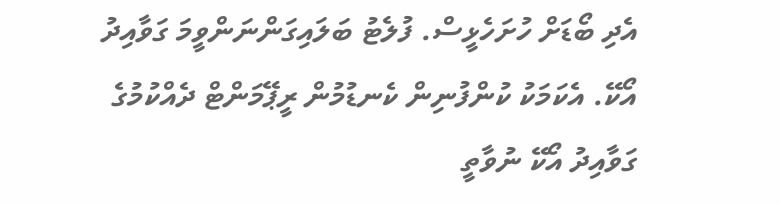އެދި ބޯޑަށް ހުށަހެޅީސް. ފުލެޓު ބަލައިގަންނަންވީމަ ގަވާއިދު އޯކޭ. އެކަމަކު ކުންފުނިން ކެނޑުމުން ރީޕޭމަންޓް ދެއްކުމުގެ ގަވާއިދު އޯކޭ ނުވާތީ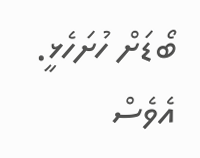ބޯޑަށް ހުށަހެޅީ. އެވެސް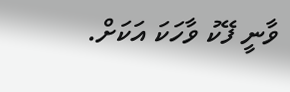ވާނީ ފޭކު ވާހަކަ އަކަށް.